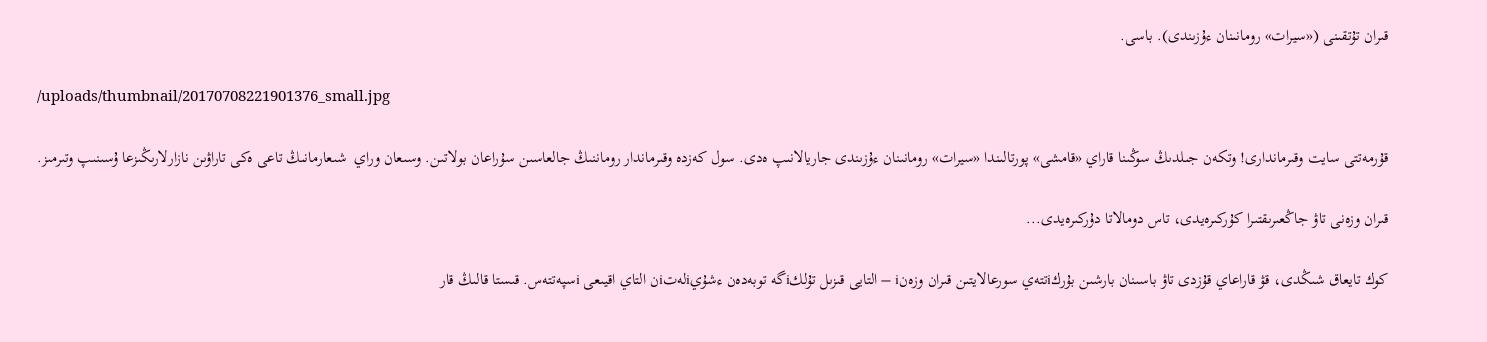قىران تۇتقىنى («سيرات» رومانىنان ءۇزىندى). باسى.

/uploads/thumbnail/20170708221901376_small.jpg

قۇرمەتتى سايت وقىرماندارى! وتكەن جىلدىڭ سوڭىنا قاراي «قامشى» پورتالىندا «سيرات» رومانىنان ءۇزىندى جاريالانىپ ەدى. سول كەزدە وقىرماندار روماننىڭ جالعاسىن سۇراعان بولاتىن. وسىعان وراي  شىعارمانىڭ تاعى ەكى تاراۋىن نازارلارىڭىزعا ۇسىنىپ وتىرمىز.

قىران وزەنى تاۋ جاڭعىرىقتىرا كۇركىرەيدى، تاس دومالاتا دۇركىرەيدى...

كوك تايعاق شىڭدى، قۋ قاراعاي قۇزدى تاۋ باسىنان بارشىن بۇركiتتەي سورعالايتىن قىران وزەنi – التايى قىزىل تۇلكiگە توبەدەن ءشۇيiلەتiن التاي اقيىعى iسپەتتەس. قىستا قالىڭ قار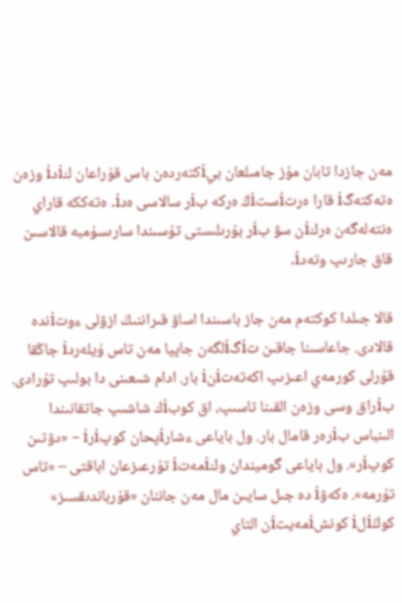مەن جازدا تابان مۇز جامىلعان بيiكتەردەن باس قۇراعان كiدi وزەن ەتەكتەگi قارا ەرتiستiڭ ەركە بiر سالاسى ەدi. ەتەككە قاراي ەنتەلەگەن ەركiن سۋ بiر بۇرىلىستى تۇسىندا سارىسۇمبە قالاسىن قاق جارىپ وتەدi.

قالا جىلدا كوكتەم مەن جاز باسىندا اساۋ قىراننىڭ ازۋلى ءوتiندە قالادى. جاعاسىنا جاقىن تiگiلگەن جاپپا مەن تاس ۇيلەردi جاڭقا قۇرلى كورمەي اعىزىپ اكەتەتiنi بار. ادام شىعىنى دا بولىپ تۇرادى. بiراق وسى وزەن القىنا تاسىپ، اق كوبiك شاشىپ جاتقانىندا الىنباس بiرەر قامال بار. ول باياعى ءشارiپحان كوپiرi – «دۋتىن كوپiر». ول باياعى گوميندان وكiمەتi تۇرعىزعان اباقتى – «تاس تۇرمە». ەكەۋi دە جىل سايىن مال مەن جاننان «قۇرباندىقسىز» كوڭiلi كونشiمەيتiن التاي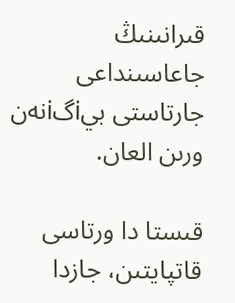قىرانىنىڭ جاعاسىنداعى جارتاستى بيiگiنەن ورىن العان.

قىستا دا ورتاسى قاتپايتىن، جازدا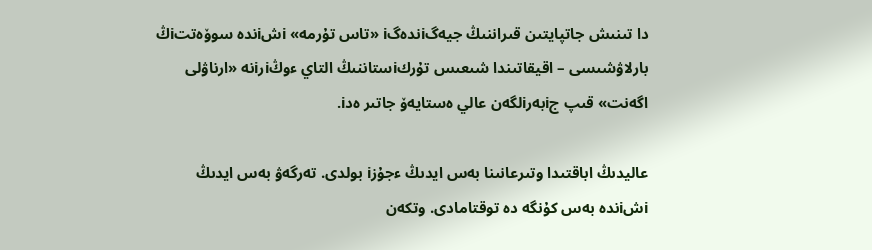دا تىنىش جاتپايتىن قىراننىڭ جيەگiندەگi «تاس تۇرمە» iشiندە سوۆەتتiڭ بارلاۋشىسى – اقيقاتىندا شىعىس تۇركiستاننىڭ التاي ءوڭiرiنە «ارناۋلى اگەنت» قىپ جiبەرiلگەن عالي ەستايەۆ جاتىر ەدi.

عاليدىڭ اباقتىدا وتىرعانىنا بەس ايدىڭ ءجۇزi بولدى. تەرگەۋ بەس ايدىڭ iشiندە بەس كۇنگە دە توقتامادى. وتكەن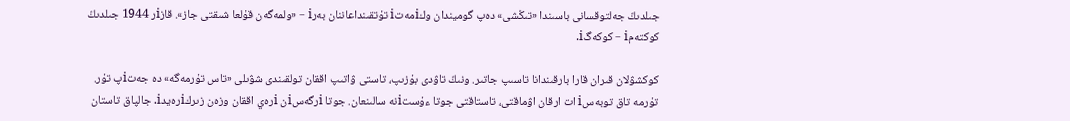جىلدىڭ جەلتوقسانى باسىندا «تىڭشى» دەپ گوميندان وكiمەتi تۇتقىنداعاننان بەرi – «ولمەگەن قۇلعا شىقتى جاز». قازiر 1944 جىلدىڭ كوكتەمi – كوكەگi.

كوكشۋلان قىران قارا بارقىندانا تاسىپ جاتىر. ونىڭ تاۋدى بۇزىپ، تاستى ۋاتىپ اققان تولقىندى شۋىلى «تاس تۇرمەگە» دە جەتiپ تۇر. تۇرمە تاق توبەسi ات ارقان اۋماقتى، تاستاقتى جوتا ءۇستiنە سالىنعان. جوتا iرگەسiن iرەي اققان وزەن زىركiرەيدi. جالپاق تاستان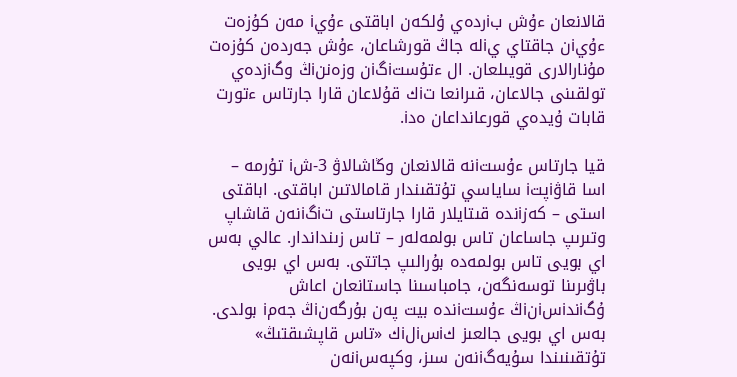قالانعان ءۇش بiردەي ۇلكەن اباقتى ءۇيi مەن كۇزەت ءۇيiن جاقتاي يiلە جاڭ قورشاعان، ءۇش جەردەن كۇزەت مۇنارالارى قويىلعان. ال ءتۇستiگiن وزەننiڭ وگiزدەي تولقىنى جالاعان، قىرانعا تiك قۇلاعان قارا جارتاس ءتورت قابات ۇيدەي قورعانداعان ەدi.

قيا جارتاس ءۇستiنە قالانعان وڭاشالاۋ 3-شi تۇرمە – اسا قاۋiپتi ساياسي تۇتقىندار قامالاتىن اباقتى. اباقتى استى – كەزiندە قىتايلار قارا جارتاستى تiگiنەن قاشاپ وتىرىپ جاساعان تاس بولمەلەر – تاس زىنداندار. عالي بەس اي بويى تاس بولمەدە بۇرالىپ جاتتى. بەس اي بويى باۋىرىنا توسەنگەن، جامباسىنا جاستانعان اعاش ۇگiندiسiنiڭ ءۇستiندە بيت پەن بۇرگەنiڭ جەمi بولدى. بەس اي بويى جالعىز كiسiلiك «تاس قاپشىقتىڭ» تۇتقىنىندا سۇيەگiنەن سىز، وكپەسiنەن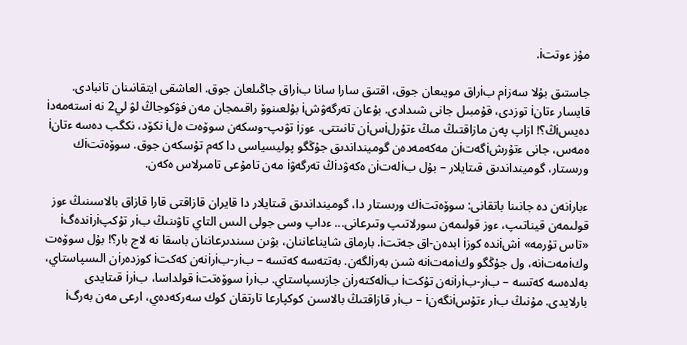مۇز ءوتتi.

جاستىق بۇلا سەزiم بiراق مويىعان جوق، اقتىق سارا سانا بiراق جاڭىلعان جوق. العاشقى ايتقانىنان تانبادى. قايسار ءتانi توزدى، قۇمبىل جانى شىدادى. بۇعان تەرگەۋشi بۇلعىنوۆ راقىمجان مەن فۋكوجاڭ لۋ لي2 نە iستەمەدi دەيسiڭ؟! ازاپ پەن مازاقتىڭ مىڭ ءتۇرلiسiن تانىتتى. ءوزi تۋىپ-وسكەن سوۆەت ەلi نكۆد، نكگب دەسە ءتانi ەمەس، جانى ءتۇرشiگەتiن مەكەمەدەن گومينداندىق جۇڭگو پوليسياسى دا كەم تۇسكەن جوق. سوۆەتتiك ورىستار، گومينداندىق قىتايلار – بۇل بiلەتiن ەكەۋدiڭ تەرگەۋi مەن تامۇعى تامىرلاس ەكەن.

ءبارiنەن دە جانىنا باتقانى: سوۆەتتiك ورىستار دا، گومينداندىق قىتايلار دا قايران قازاقتى قارا قازاق بالاسىنىڭ ءوز قولىمەن قيناتىپ، ءوز قولىمەن سورلاتىپ وتىرعانى... ءداپ وسى جولى الىس التاي تاۋىنىڭ بiر تۇكپiرiندەگi «تاس تۇرمە» iشiندە كوزi ابدەن-اق جەتتi. بارماق شايناعاننان، بۋىن سىندىرعاننان باسقا نە لاج بار؟! بۇل سوۆەت وكiمەتiنە، ول جۇڭگو وكiمەتiنە شىن بەرiلگەن. بەتتەسە كەتسە – بiر-بiرiنەن كەكتi كوزدەرiن الىسپاستاي، بەلدەسە كەتسە – بiر-بiرiنەن تۇكتi بiلەكتەرiن جازىسپاستاي. بiرi سوۆەتتi قولداسا، بiرi قىتايدى بارلايدى. مۇنىڭ بiر ءتۇسiنگەنi – بiر قازاقتىڭ بالاسىن كوكپارعا تارتقان كوك سەركەدەي، ارعى مەن بەرگi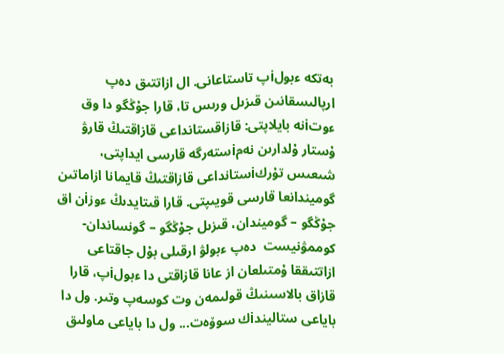بەتكە ءبولiپ تاستاعانى. ال ازاتتىق دەپ ارپالىسقانىن قىزىل ورىس تا، قارا جۇڭگو دا وق ءوتiنە بايلاپتى: قازاقستانداعى قازاقتىڭ قارۋ ۇستار ۇلدارىن نەمiستەرگە قارسى ايداپتى، شىعىس تۇركiستانداعى قازاقتىڭ قايمانا ازاماتىن گوميندانعا قارسى قويىپتى. قارا قىتايدىڭ ءوزiن اق جۇڭگو – گوميندان، قىزىل جۇڭگو – گونساندان-كوممۋنيست  دەپ ءبولۋ ارقىلى بۇل جاقتاعى ازاتتىققا ۇمتىلعان از عانا قازاقتى دا ءبولiپ، قارا قازاق بالاسىنىڭ قولىمەن وت كوسەپ وتىر. ول دا باياعى ستاليندiك سوۆەت... ول دا باياعى ماولىق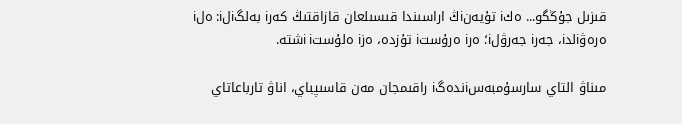قىزىل جۇڭگو... ەكi تۇيەنiڭ اراسىندا قىسىلعان قازاقتىڭ كەرi بەلگiلi: ەلi ەرەۋiلدi، جەرi جەرۋلi؛ ەرi ەرۇستi تۇزدە، ەزi ەلۇستi iشتە.

مىناۋ التاي سارسۇمبەسiندەگi راقىمجان مەن قاسىپباي، اناۋ تارباعاتاي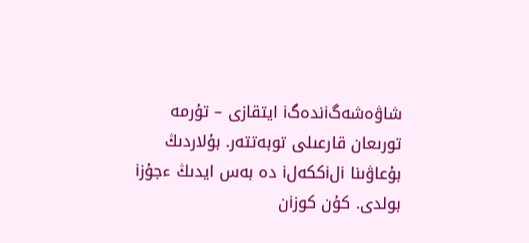شاۋەشەگiندەگi ايتقازى – تۇرمە تورىعان قارعىلى توبەتتەر. بۇلاردىڭ بۇعاۋىنا iلiككەلi دە بەس ايدىڭ ءجۇزi بولدى. كۇن كوزiن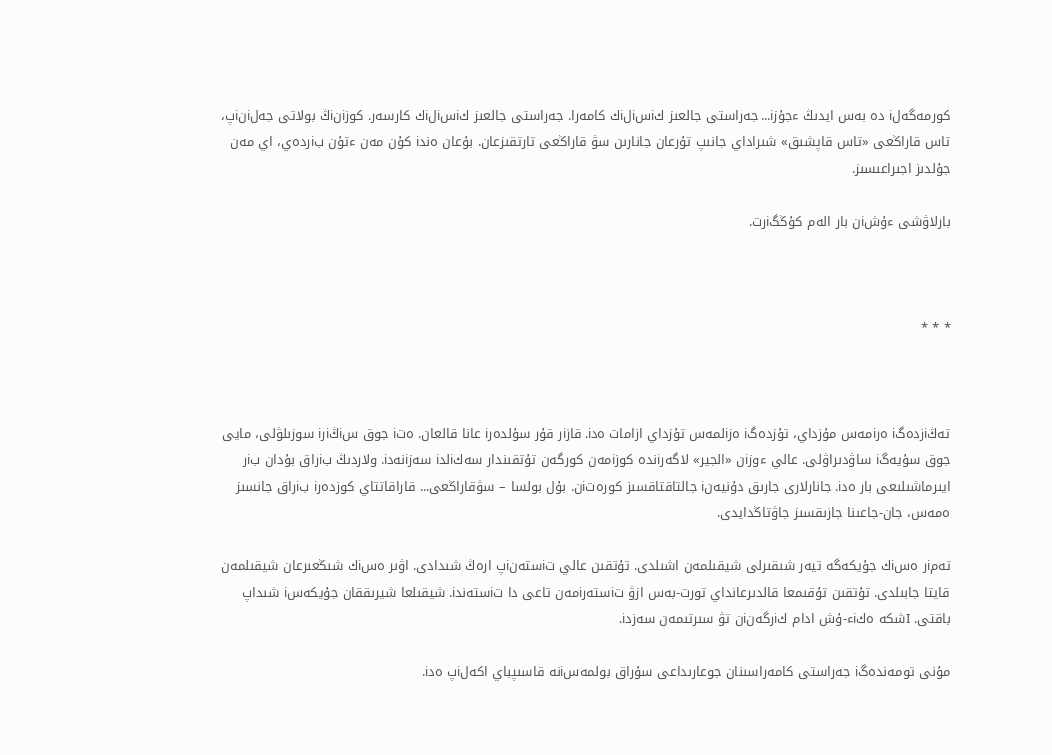كورمەگەلi دە بەس ايدىڭ ءجۇزi... جەراستى جالعىز كiسiلiك كامەرا. جەراستى جالعىز كiسiلiك كارسەر. كوزiنiڭ بولاتى جەلiنiپ، تاس قاراڭعى «تاس قاپشىق» شىراداي جانىپ تۇرعان جانارىن سۋ قاراڭعى تارتقىزعان. بۇعان ەندi كۇن مەن ءتۇن بiردەي، اي مەن جۇلدىز اجىراعىسىز.

بارلاۋشى ءۇشiن بار الەم كۇڭگiرت.



* * *



تەڭiزدەگi ەرiمەس مۇزداي، تۇزدەگi ەزiلمەس تۇزداي ازامات ەدi. قازiر قۇر سۇلدەرi عانا قالعان. ەتi جوق سiڭiرi سوزىلۋلى، مايى جوق سۇيەگi ساۋدىراۋلى. عالي ءوزiن «الجير» لاگەرiندە كوزiمەن كورگەن تۇتقىندار سەكiلدi سەزiنەدi. ولاردىڭ بiراق بۇدان بiر ايىرماشىلىعى بار ەدi. جانارلارى جارىق دۇنيەنi جالتاقتاقسىز كورەتiن. بۇل بولسا – سۋقاراڭعى... قاراقاتتاي كوزدەرi بiراق جانسىز ەمەس، جان-جاعىنا جازىقسىز جاۋتاڭدايدى.

تەمiر ەسiك جۇيكەگە تيەر شىقىرلى شيقىلمەن اشىلدى. تۇتقىن عالي تiستەنiپ ارەڭ شىدادى. اۋىر ەسiك شىڭعىرعان شيقىلمەن قايتا جابىلدى. تۇتقىن تۇقىمعا قالدىرعانداي تورت-بەس ازۋ تiستەرiمەن تاعى دا تiستەندi. شيقىلعا شيرىققان جۇيكەسi شىداپ باقتى. Iشكە ەكiء-ۇش ادام كiرگەنiن تۋ سىرتىمەن سەزدi.

مۇنى تومەندەگi جەراستى كامەراسىنان جوعارىداعى سۇراق بولمەسiنە قاسىپباي اكەلiپ ەدi.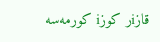قازiر كوزi كورمەسە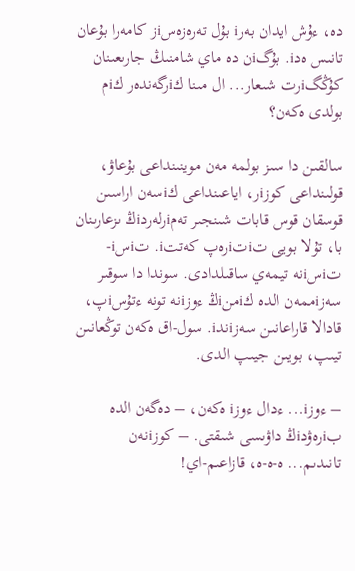دە، ءۇش ايدان بەرi بۇل تەرەزەسiز كامەرا بۇعان تانىس ەدi. بۇگiن دە ماي شامنىڭ جارىعىنان كۇڭگiرت شىعار... ال مىنا كiرگەندەر كiم بولدى ەكەن؟

سالقىن دا سىز بولمە مەن موينىنداعى بۇعاۋ، قولىنداعى كوزiر، اياعىنداعى كiسەن اراسىن قوسقان قوس قابات شىنجىر تەمiرلەردiڭ ىزعارىنان با، تۇلا بويى تiتiرەپ كەتتi. تiسi-تiسiنە تيمەي ساقىلدادى. سوندا دا سوقىر سەزiممەن الدە كiمنiڭ ءوزiنە تونە ءتۇسiپ، قادالا قاراعانىن سەزiندi. سول-اق ەكەن توڭعانىن تيىپ، بويىن جيىپ الدى.

– ءوزi... ءدال ءوزi ەكەن، – دەگەن الدە بiرەۋدiڭ داۋىسى شىقتى. – كوزiنەن تانىدىم... ە-ە-ە، قازاعىم-اي!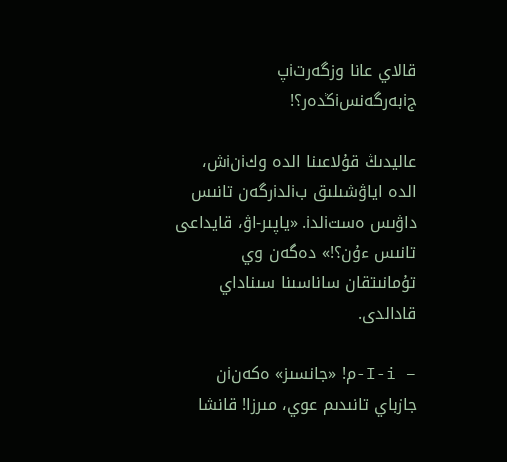قالاي عانا وزگەرتiپ جiبەرگەنسiڭدەر؟!

عاليدىڭ قۇلاعىنا الدە وكiنiش، الدە اياۋشىلىق بiلدiرگەن تانىس داۋىس ەستiلدi. «ياپىر-اۋ، قايداعى تانىس ءۇن؟!» دەگەن وي تۇمانىتقان ساناسىنا سىناداي قادالدى.

– I-i-م! «جانسىز» ەكەنiن جازباي تانىدىم عوي، مىرزا! قانشا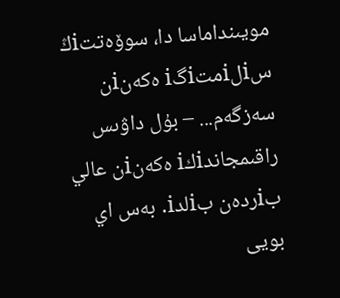مويىنداماسا دا، سوۆەتتiڭ سiلiمتiگi ەكەنiن سەزگەم... – بۇل داۋىس راقىمجاندiكi ەكەنiن عالي بiردەن بiلدi. بەس اي بويى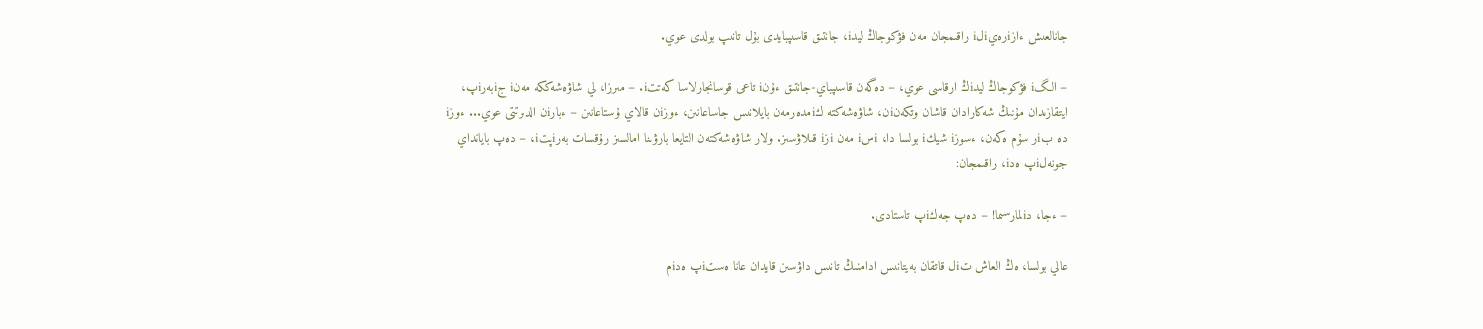جانالعىش ءازiرەيiلi راقىمجان مەن فۋكوجاڭ ليدi، جانتىق قاسىپبايدى بۇل تانىپ بولدى عوي.

– الگi فۋكوجاڭ ليدiڭ ارقاسى عوي، – دەگەن قاسىپباي-جانتىق ءۇنi تاعى قوسانجارلاسا كەتتi. – مىرزا، لي شاۋەشەككە مەنi جiبەرiپ، ايتقازىدان مۇنىڭ شەكارادان قاشان وتكەنiن، شاۋەشەكتە كiمدەرمەن بايلانىس جاساعانىن، ءوزiن قالاي ۇستاعانىن – ءبارiن الدىرتتى عوي... ءوزi دە بiر سۇم ەكەن، ءسوزi شيكi بولسا دا، iسi مەن iزi قىلاۋسىز. ولار شاۋەشەكتەن التايعا بارۋىنا امالسىز رۇقسات بەرiپتi، – دەپ بايانداي جونەلiپ ەدi، راقىمجان:

– ءجا، دiلمارسىما! – دەپ جەكiپ تاستادى.

عالي بولسا، ەڭ العاش تiل قاتقان بەيتانىس ادامنىڭ تانىس داۋسىن قايدان عانا ەستiپ ەدiم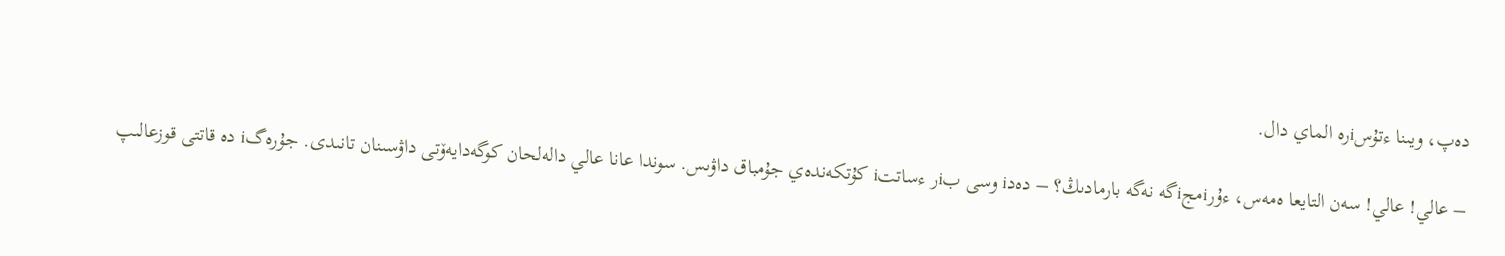دەپ، ويىنا ءتۇسiرە الماي دال.

– عالي! عالي! سەن التايعا ەمەس، ءۇرiمجiگە نەگە بارمادىڭ؟ – دەدi وسى بiر ءساتتi كۇتكەندەي جۇمباق داۋىس. سوندا عانا عالي دالەلحان كوگەدايەۆتى داۋسىنان تانىدى. جۇرەگi دە قاتتى قوزعالىپ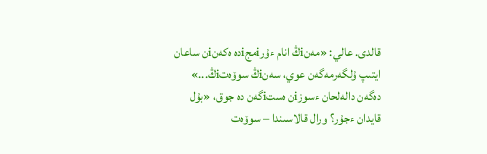قالدى. عالي: «مەنiڭ انام ءۇرiمجiدە ەكەنiن ساعان ايتىپ ۇلگەرمەگەن عوي، سەنiڭ سوۆەتiڭ...» دەگەن دالەلحان ءسوزiن ەستiگەن دە جوق، «بۇل قايدان ءجۇر؟ ورال قالاسىندا – سوۆەت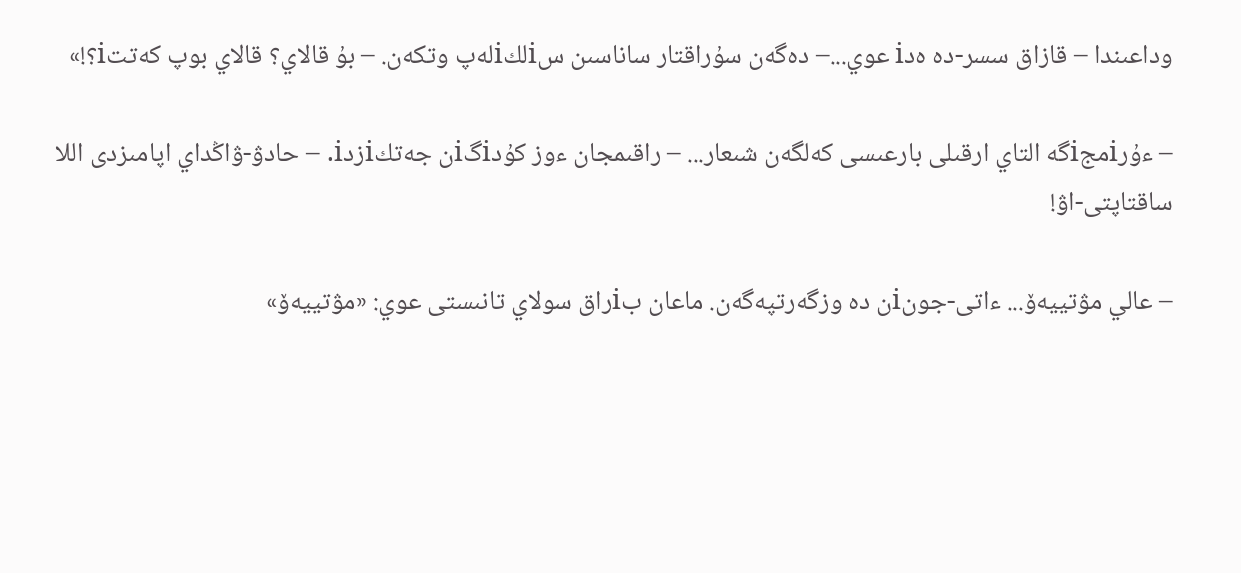وداعىندا – قازاق سسر-دە ەدi عوي...– دەگەن سۇراقتار ساناسىن سiلكiلەپ وتكەن. – بۇ قالاي؟ قالاي بوپ كەتتi؟!»

– ءۇرiمجiگە التاي ارقىلى بارعىسى كەلگەن شىعار... – راقىمجان ءوز كۇدiگiن جەتكiزدi. – حادۋ-ۋاڭداي اپامىزدى اللا ساقتاپتى-اۋ!

– عالي مۋتييەۆ... ءاتى-جونiن دە وزگەرتپەگەن. ماعان بiراق سولاي تانىستى عوي: «مۋتييەۆ»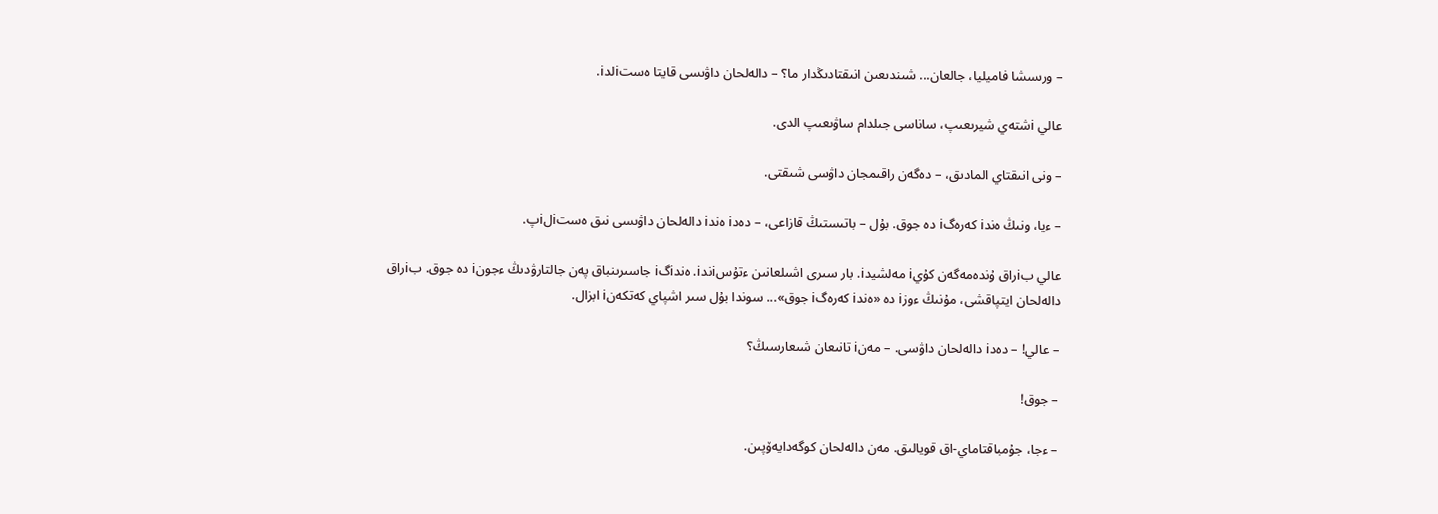– ورىسشا فاميليا، جالعان... شىندىعىن انىقتادىڭدار ما؟ – دالەلحان داۋىسى قايتا ەستiلدi.

عالي iشتەي شيرىعىپ، ساناسى جىلدام ساۋىعىپ الدى.

– ونى انىقتاي المادىق، – دەگەن راقىمجان داۋسى شىقتى.

– ءيا، ونىڭ ەندi كەرەگi دە جوق. بۇل – باتىستىڭ قازاعى، – دەدi ەندi دالەلحان داۋىسى نىق ەستiلiپ.

عالي بiراق ۇندەمەگەن كۇيi مەلشيدi. بار سىرى اشىلعانىن ءتۇسiندi. ەندiگi جاسىرىنباق پەن جالتارۋدىڭ ءجونi دە جوق. بiراق دالەلحان ايتپاقشى، مۇنىڭ ءوزi دە «ەندi كەرەگi جوق»... سوندا بۇل سىر اشپاي كەتكەنi ابزال.

– عالي! – دەدi دالەلحان داۋسى. – مەنi تانىعان شىعارسىڭ؟

– جوق!

– ءجا، جۇمباقتاماي-اق قويالىق. مەن دالەلحان كوگەدايەۆپىن.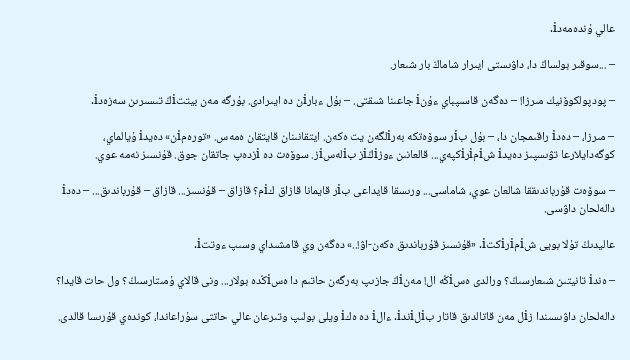عالي ۇندەمەدi.

– ...سوقىر بولساڭ دا، داۋىستى ايىرار شاماڭ بار شىعار.

– پودپولكوۆنيك مىرزا! – دەگەن قاسىپباي ءۇنi جاعىنا شىقتى. – بۇل ءبارiن دە ايىرادى. بۇرگە مەن بيتتiڭ تىسىرىن سەزەدi.

– مىرزا، – دەدi راقىمجان دا، – بۇل بiر سوۆەتكە بەرiلگەن يت ەكەن. ايتقانىنان قايتقان ەمەس. «تورەمiن» دەيدi ۇيالماي، كوگەدايلارعا تۋىسپىز دەيدi شiمiرiكپەي... قالعانىن ءوزiڭiز بiلەسiز. سوۆەت دە iزدەپ جاتقان جوق. قۇنسىز نەمە عوي.

– سوۆەت قۇرباندىققا شالعان عوي، شاماسى... ورىسقا قايداعى بiر قايمانا قازاق كiم؟ قازاق – قۇنسىز... قازاق – قۇرباندىق... – دەدi دالەلحان داۋسى.

عاليدىڭ تۇلا بويى شiمiرiكتi. «قۇنسىز قۇرباندىق ەكەن-اۋ!..» دەگەن وي قامشىداي وسىپ ءوتتi.

– ەندi تانيتىن شىعارسىڭ؟ ورالدى ەسiڭە ال! مەنiڭ جازىپ بەرگەن حاتىم دا ەسiڭدە بولار... ونى قالاي ۇمىتارسىڭ؟ ول حات قايدا؟

دالەلحان داۋىسىندا زiل مەن قاتالدىق قاتار بiلiندi. ءالi دە ەكi ويلى بولىپ وتىرعان عالي حاتتى سۇراعاندا، كوندەي قۇرىسا قالدى.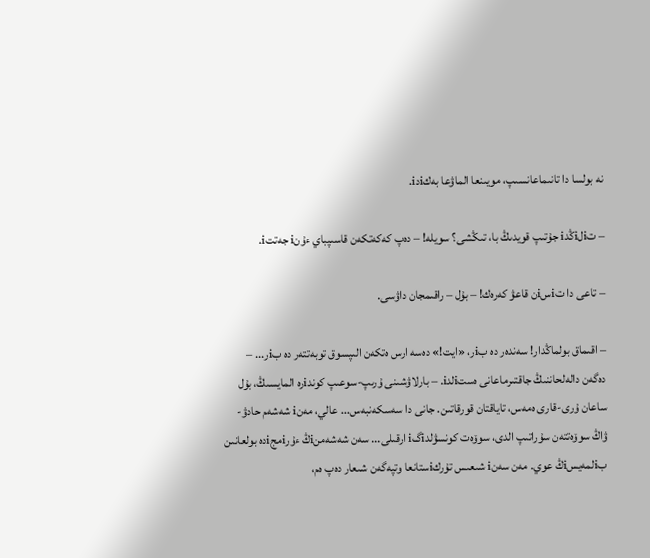نە بولسا دا تانىماعانسىپ، مويىنعا الماۋعا بەكiدi.

– تiلiڭدi جۇتىپ قويدىڭ با، تىڭشى؟ سويلە! – دەپ كەكەتكەن قاسىپباي ءۇنi جەتتi.

– تاعى دا تiسiن قاعۋ كەرەك! – بۇل – راقىمجان داۋسى.

– اقىماق بولماڭدار! سەندەر دە بiر، «ايت!» دەسە ارس ەتكەن الىپسوق توبەتتەر دە بiر... – دەگەن دالەلحاننىڭ جاقتىرماعانى ەستiلدi. – بارلاۋشىنى ۇرىپ-سوعىپ كوندiرە المايسىڭ، بۇل ساعان ۇرى-قارى ەمەس، تاياقتان قورقاتىن. جانى دا سەسكەنبەس... عالي، مەنi شەشەم حادۋ-ۋاڭ سوۆەتتەن سۇراتىپ الدى، سوۆەت كونسۋلدiگi ارقىلى... سەن شەشەمنiڭ ءۇرiمجiدە بولعانىن بiلمەيسiڭ عوي. مەن سەنi شىعىس تۇركiستانعا وتپەگەن شىعار دەپ ەم،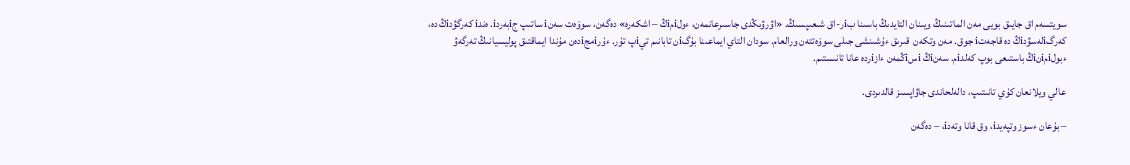سويتسەم اق جايىق بويى مەن الماتىنىڭ ويىنان التايدىڭ باسىنا بiر-اق شىعىپسىڭ. «اۋرۋىڭدى جاسىرعانمەن، ءولiمiڭ – اشكەرە» دەگەن، سوۆەت سەنi ساتىپ جiبەردi. ەندi كەرگۋدiڭ دە، كەرگiلەسۋدiڭ دە قاجەتi جوق. مەن وتكەن  قىرىق ءۇشىنشى جىلى سوۆەتتەن ورالعام. سودان التاي ايماعىنا بۇگiن تابانىم تيiپ تۇر. ءۇرiمجiدەن مۇندا ايماقتىق پوليسيانىڭ تەرگەۋ ءبولiمiنiڭ باستىعى بوپ كەلدiم. سەنiڭ iسiڭمەن ءازiردە عانا تانىستىم.

عالي ويلانعان كۇي تانىتىپ، دالەلحاندى جاۋاپسىز قالدىردى.

– بۇعان ءسوز وتپەيدi، وق قانا وتەدi، – دەگەن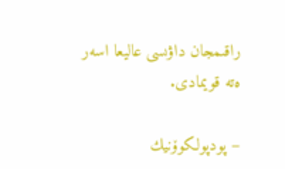راقىمجان داۋىسى عاليعا اسەر ەتە قويمادى.

– پودپولكوۆنيك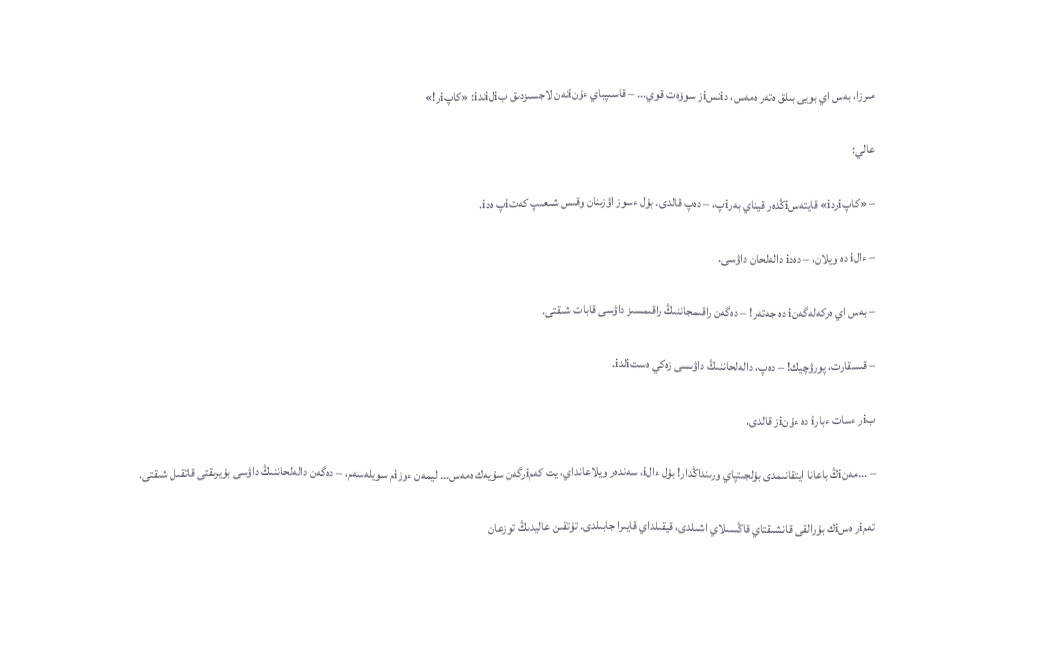مىرزا، بەس اي بويى بىلق ەتەر ەمەس، دiنسiز سوۆەت قوي... – قاسىپباي ءۇنiنەن لاجسىزدىق بiلiندi: «كاپiر!»

عالي:

– «كاپiردi» قايتەسiڭدەر قيناي بەرiپ، – دەپ قالدى. بۇل ءسوز اۋزىنان وقىس شىعىپ كەتiپ ەدi.

– ءالi دە ويلان، – دەدi دالەلحان داۋسى.

– بەس اي ەركەلەگەنi دە جەتەر! – دەگەن راقىمجاننىڭ راقىمسىز داۋسى قابات شىقتى.

– قىسقارت، پورۋچيك! – دەپ، دالەلحاننىڭ داۋىسى زەكي ەستiلدi.

بiر ءسات ءبارi دە ءۇنiز قالدى.

– ...مەنiڭ باعانا ايتقانىمدى بۇلجىتپاي ورىنداڭدار! بۇل ءالi، سەندەر ويلاعانداي، يت كەمiرگەن سۇيەك ەمەس... ليمەن ءوزiم سويلەسەم، – دەگەن دالەلحاننىڭ داۋسى بۇيرىقتى قاتقىل شىقتى.

تەمiر ەسiك بۇرالقى قانشىقتاي قاڭسىلاي اشىلدى، قيقىلداي قايىرا جابىلدى. تۇتقىن عاليدىڭ توزعان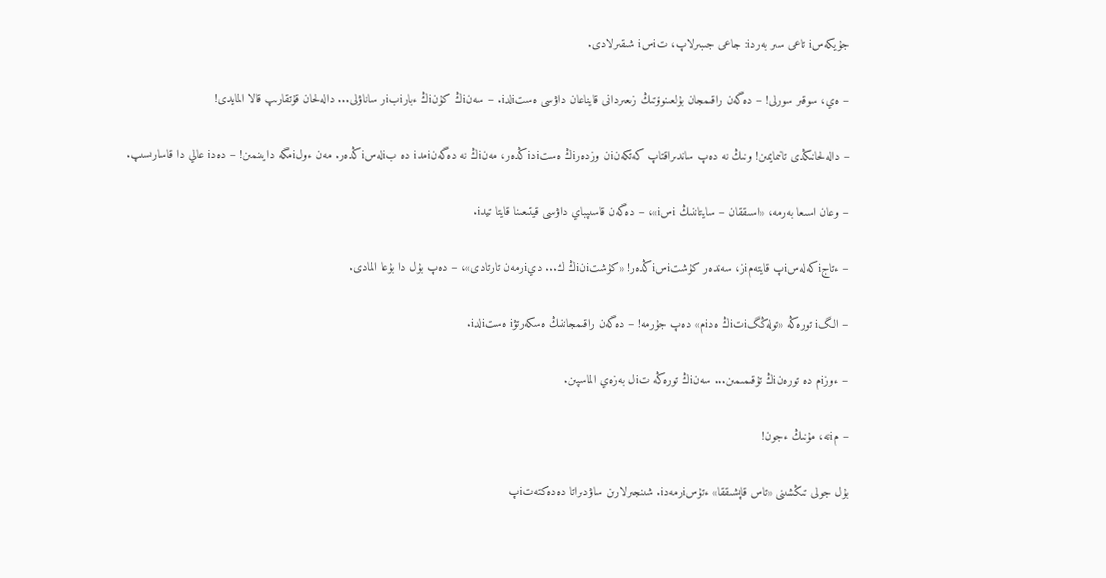جۇيكەسi تاعى سىر بەردi: جاعى جىبىرلاپ، تiسi شىقىرلادى.

– ەي، سوقىر سورلى! – دەگەن راقىمجان بۇلعىنوۆتىڭ زىعىردانى قايناعان داۋسى ەستiلدi. – سەنiڭ كۇنiڭ ءبارiبiر ساناۋلى... دالەلحان قۇتقارىپ قالا المايدى!

– دالەلحانىڭدى تانىمايمىن! ونىڭ نە دەپ ساندىراقتاپ كەتكەنiن وزدەرiڭ ەستiدiڭدەر، مەنiڭ نە دەگەنiمدi دە بiلەسiڭدەر. مەن ءولiمگە دايىنمىن! – دەدi عالي دا قاسارىسىپ.

– وعان اسىعا بەرمە، «اسىققان – سايتاننىڭ iسi»، – دەگەن قاسىپباي داۋسى قيتىعىنا قايتا تيدi.

– ءتاجiكەلەسiپ قايتەمiز، سەندەر كۇشتiسiڭدەر! «كۇشتiنiڭ ك... ديiرمەن تارتادى»، – دەپ بۇل دا بۇعا المادى.

– الگi تورەڭە «تولەڭگiتiڭ ەدiم» دەپ جۇرمە! – دەگەن راقىمجاننىڭ ەسكەرتۋi ەستiلدi.

– ءوزiم دە تورەنiڭ تۇقىمىمىن... سەنiڭ تورەڭە تiل بەزەي الماسپىن.

– مiنە، مۇنىڭ ءجون!

بۇل جولى تىڭشىنى «تاس قاپشىققا» ءتۇسiرمەدi. شىنجىرلارىن ساۋدىراتا دەدەكتەتiپ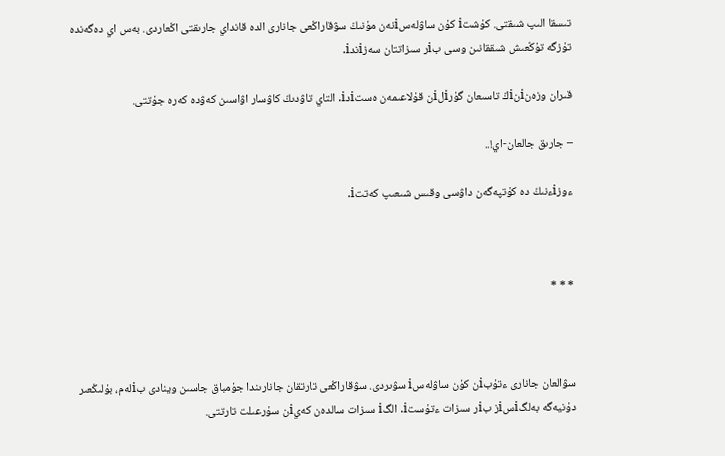تىسقا الىپ شىقتى. كۇشتi كۇن ساۋلەسiنەن مۇنىڭ سۋقاراڭعى جانارى الدە قانداي جارىقتى اڭعاردى. بەس اي دەگەندە تۇزگە تۇڭعىش شىققانىن وسى بiر سىزاتتان سەزiندi.

قىران وزەنiنiڭ تاسىعان گۇرiلiن قۇلاعىمەن ەستiدi. التاي تاۋدىڭ كاۋسار اۋاسىن كەۋدە كەرە جۇتتى.

– جارىق جالعان-اي!..

ءوزiءنىڭ دە كۇتپەگەن داۋسى وقىس شىعىپ كەتتi.



* * *



سۋالعان جانارى ءتۇبiن كۇن ساۋلەسi سۋىردى. سۋقاراڭعى تارتقان جانارىندا جۇمباق جاسىن وينادى بiلەم، بۇلىڭعىر دۇنيەگە بەلگiسiز بiر سىزات ءتۇستi. الگi سىزات سالدەن كەيiن سۇرعىلت تارتتى.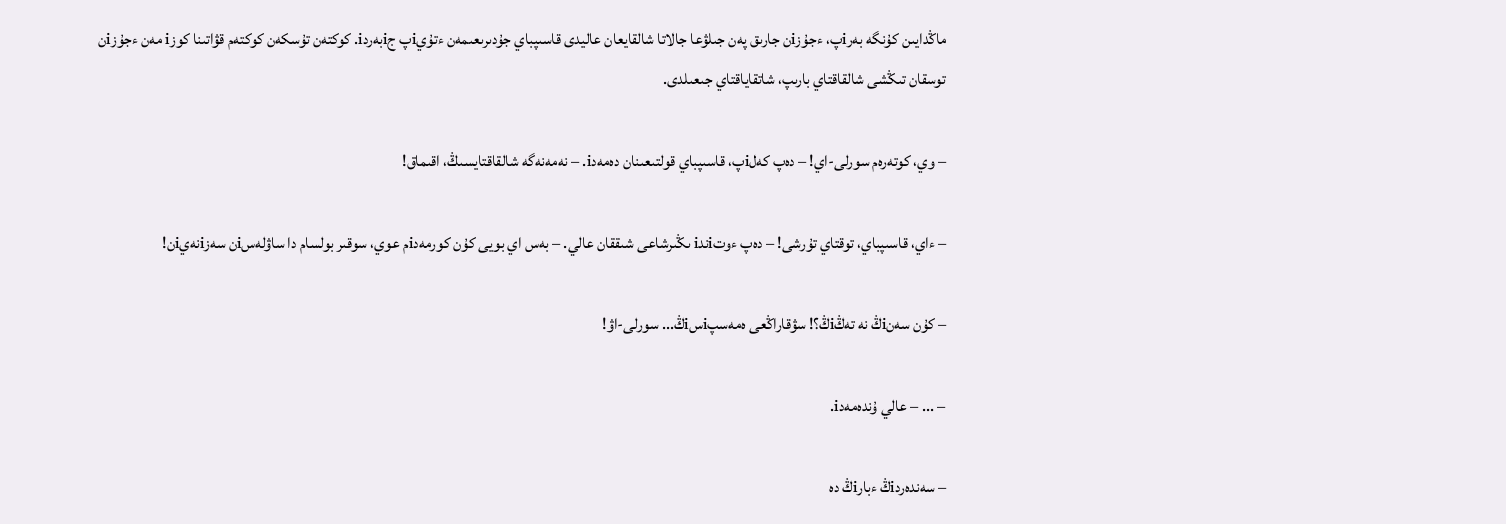ماڭدايىن كۇنگە بەرiپ، ءجۇزiن جارىق پەن جىلۋعا جالاتا شالقايعان عاليدى قاسىپباي جۇدىرىعىمەن ءتۇيiپ جiبەردi. كوكتەن تۇسكەن كوكتەم قۋاتىنا كوزi مەن ءجۇزiن توسقان تىڭشى شالقاقتاي بارىپ، شاتقاياقتاي جىعىلدى.

– وي، كوتەرەم سورلى-اي! – دەپ كەلiپ، قاسىپباي قولتىعىنان دەمەدi. – نەمەنەگە شالقاقتايسىڭ، اقىماق!

– ءاي، قاسىپباي، توقتاي تۇرشى! – دەپ ءوتiندi ىڭىرشاعى شىققان عالي. – بەس اي بويى كۇن كورمەدiم عوي، سوقىر بولسام دا ساۋلەسiن سەزiنەيiن!

– كۇن سەنiڭ نە تەڭiڭ؟! سۋقاراڭعى ەمەسپiسiڭ... سورلى-اۋ!

– ... – عالي ۇندەمەدi.

– سەندەردiڭ ءبارiڭ دە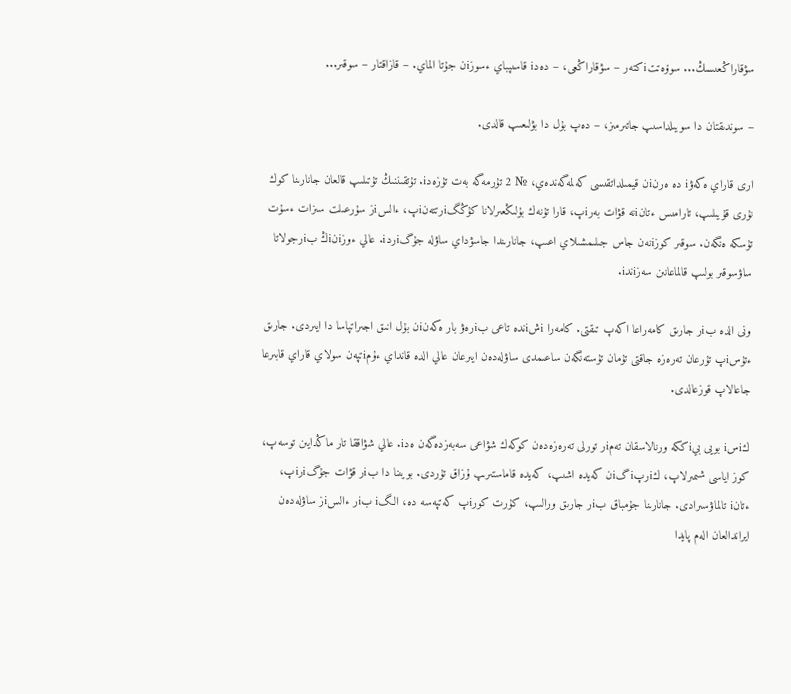سۋقاراڭعىسىڭ... سوۆەتتiكتەر – سۋقاراڭعى، – دەدi قاسىپباي ءسوزiن جۇتا الماي. – قازاقتار – سوقىر...

– سوندىقتان دا سويىلداسىپ جاتىرمىز، – دەپ بۇل دا بۋلىعىپ قالدى.

ارى قاراي ەكەۋi دە ەرنiن قيمىلداتقىسى كەلمەگەندەي، № 2 تۇرمەگە بەت تۇزەدi. تۇتقىننىڭ تۇتىلىپ قالعان جانارىنا كوك نۇرى قۇيىلىپ، تارامىس ءتانiنە قۋات بەرiپ، قارا تۇنەك بۇلىڭعىرلانا كۇڭگiرتتەنiپ، ءالسiز سۇرعىلت سىزات ءسۇت تۇسكە ەنگەن. سوقىر كوزiنەن جاس جىلىمشىلاي اعىپ، جانارىندا جاسۋداي ساۋلە جۇگiردi. عالي ءوزiنiڭ بiرجولاتا ساۋسوقىر بولىپ قالماعانىن سەزiندi.

ونى الدە بiر جارىق كامەراعا اكەپ تىقتى. كامەرا iشiندە تاعى بiرەۋ بار ەكەنiن بۇل انىق اجىراتپاسا دا ايىردى. جارىق ءتۇسiپ تۇرعان تەرەزە جاقتى تۇمان تۇستەنگەن ساعىمدى ساۋلەدەن ايىرعان عالي الدە قانداي ءۇمiتپەن سولاي قاراي قابىرعا جاعالاپ قوزعالدى.

كiسi بويى بيiككە ورنالاسقان تەمiر تورلى تەرەزەدەن كوكەك شۋاعى سەبەزدەگەن ەدi. عالي شۋاققا تار ماڭدايىن توسەپ، كوز اياسى شىمىرلاپ، كiرپiگiن كەيدە اشىپ، كەيدە قاماستىرىپ ۇزاق تۇردى. بويىنا دا بiر قۋات جۇگiرiپ، ءتانi تالماۋسىرادى. جانارىنا جۇمباق بiر جارىق ورالىپ، كۇرت كورiپ كەتپەسە دە، الگi بiر ءالسiز ساۋلەدەن ايراندالعان الەم پايدا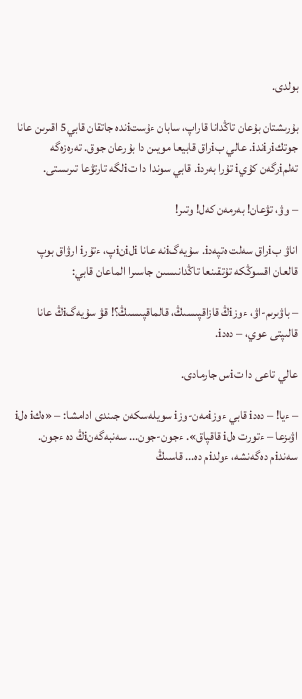بولدى.

بۇرىشتان بۇعان تاڭدانا قاراپ، سابان ءۇستiندە جاتقان قابي5 اقىرىن عانا جوتكiرiندi. عالي بiراق قابيعا مويىن دا بۇرعان جوق. تەرەزەگە تەلمiرگەن كۇيi تۇرا بەردi. قابي سوندا دا تiلگە تارتۋعا تىرىستى.

– وۋ، تۋعان! بەرمەن كەل! وتىر!

اناۋ بiراق سەلت ەتپەدi. سۇيەگiنە عانا iلiنiپ، ءتۇرi ارۋاق بوپ قالعان اقسوڭكە تۇتقىنعا تاڭدانىسىن جاسىرا الماعان قابي:

– باۋىرىم-اۋ، ءوزiڭ قازاقپىسىڭ، قالماقپىسىڭ؟! قۋ سۇيەگiڭ عانا قالىپتى عوي، – دەدi.

عالي تاعى دا تiس جارمادى.

– ءيا! – دەدi قابي ءوزiمەن-وزi سويلەسكەن جىندى ادامشا: – «ەكi ەلi اۋىزعا – ءتورت ەلi قاقپاق». ءجون-جون... سەنبەگەنiڭ دە ءجون. سەندiم دەگەنشە، ءولدiم دە... قاسىڭ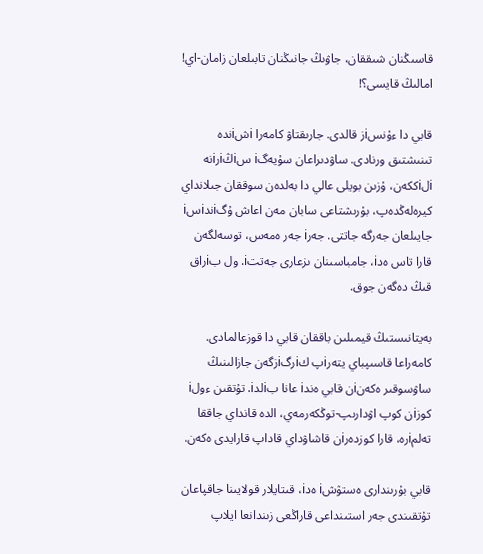قاسىڭنان شىققان، جاۋىڭ جانىڭنان تابىلعان زامان-اي! امالىڭ قايسى؟!

قابي دا ءۇنسiز قالدى. جارىقتاۋ كامەرا iشiندە تىنىشتىق ورنادى. ساۋدىراعان سۇيەگi سiڭiرiنە iلiككەن، ۇزىن بويلى عالي دا بەلدەن سوققان جىلانداي كيرەلەڭدەپ، بۇرىشتاعى سابان مەن اعاش ۇگiندiسi جايىلعان جەرگە جاتتى. جەرi جەر ەمەس، توسەلگەن قارا تاس ەدi، جامباسىنان ىزعارى جەتتi. ول بiراق قىڭ دەگەن جوق.

بەيتانىستىڭ قيمىلىن باققان قابي دا قوزعالمادى. كامەراعا قاسىپباي يتەرiپ كiرگiزگەن جازالىنىڭ ساۋسوقىر ەكەنiن قابي ەندi عانا بiلدi. تۇتقىن ءولi كوزiن كوپ اۋدارىپ-توڭكەرمەي، الدە قانداي جاققا تەلمiرە، قارا كوزدەرiن قاشاۋداي قاداپ قارايدى ەكەن.

قابي بۇرىندارى ەستۋشi ەدi، قىتايلار قولايىنا جاقپاعان تۇتقىندى جەر استىنداعى قاراڭعى زىندانعا ايلاپ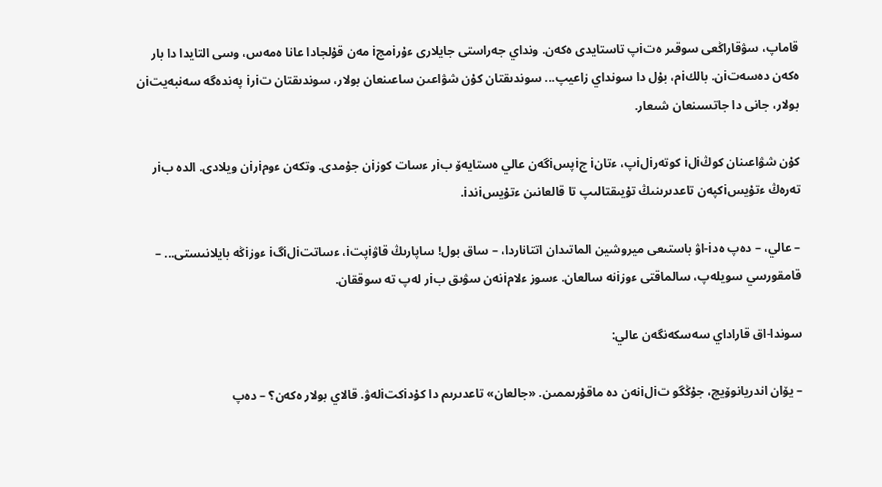قاماپ، سۋقاراڭعى سوقىر ەتiپ تاستايدى ەكەن. ونداي جەراستى جايلارى ءۇرiمجi مەن قۇلجادا عانا ەمەس، وسى التايدا دا بار ەكەن دەسەتiن. بالكiم، بۇل دا سونداي زاعيپ... سوندىقتان كۇن شۋاعىن ساعىنعان بولار، سوندىقتان تiرi پەندەگە سەنبەيتiن بولار، جانى دا جاتسىنعان شىعار.

كۇن شۋاعىنان كوڭiلi كوتەرiلiپ، ءتانi جiپسiگەن عالي ەستايەۆ بiر ءسات كوزiن جۇمدى. وتكەن ءومiرiن ويلادى. الدە بiر تەرەڭ ءتۇيسiكپەن تاعدىرىنىڭ تۇيىقتالىپ تا قالعانىن ءتۇيسiندi.

– عالي، – دەپ ەدi-اۋ باستىعى ميروشين الماتىدان اتتاناردا، – ساق بول! ساپارىڭ قاۋiپتi، ءساتتiلiگi ءوزiڭە بايلانىستى... – قامقورسي سويلەپ، سالماقتى ءوزiنە سالعان. ءسوز ءلامiنەن سۋىق بiر لەپ تە سوققان.

سوندا-اق قاراداي سەسكەنگەن عالي:

– يۆان اندريانوۆيچ، جۇڭگو تiلiنەن دە ماقۇرىممىن. «جالعان» تاعدىرىم دا كۇدiكتiلەۋ. قالاي بولار ەكەن؟ – دەپ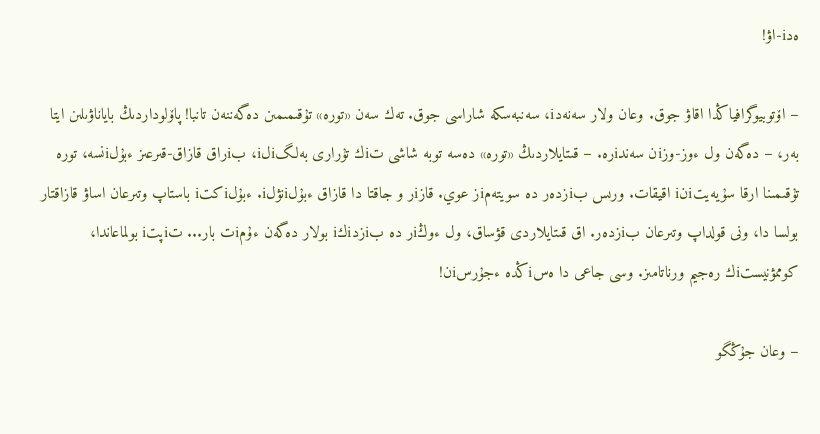ەدi-اۋ!

– اۆتوبيوگرافياڭدا اقاۋ جوق. وعان ولار سەنەدi، سەنبەسكە شاراسى جوق. تەك سەن «تورە» تۇقىمىمىن دەگەننەن تانبا! پاۆلوداردىڭ باياناۋىلىن ايتا بەر، – دەگەن ول ءوز-وزiن سەندiرە. – قىتايلاردىڭ «تورە» دەسە توبە شاشى تiك تۇرارى بەلگiلi، بiراق قازاق-قىرعىز ءبۇلiنسە، تورە تۇقىمىنا ارقا سۇيەيتiنi اقيقات. ورىس بiزدەر دە سويتەمiز عوي. قازiر و جاقتا دا قازاق ءبۇلiنۋلi. ءبۇلiكتi باستاپ وتىرعان اساۋ قازاقتار بولسا دا، ونى قولداپ وتىرعان بiزدەر. اق قىتايلاردى قۋساق، ول ءوڭiر دە بiزدiكi بولار دەگەن ءۇمiت بار... تiپتi بولماعاندا، كوممۋنيستiك رەجيم ورناتامىز. وسى جاعى دا ەسiڭدە ءجۇرسiن!

– وعان جۇڭگو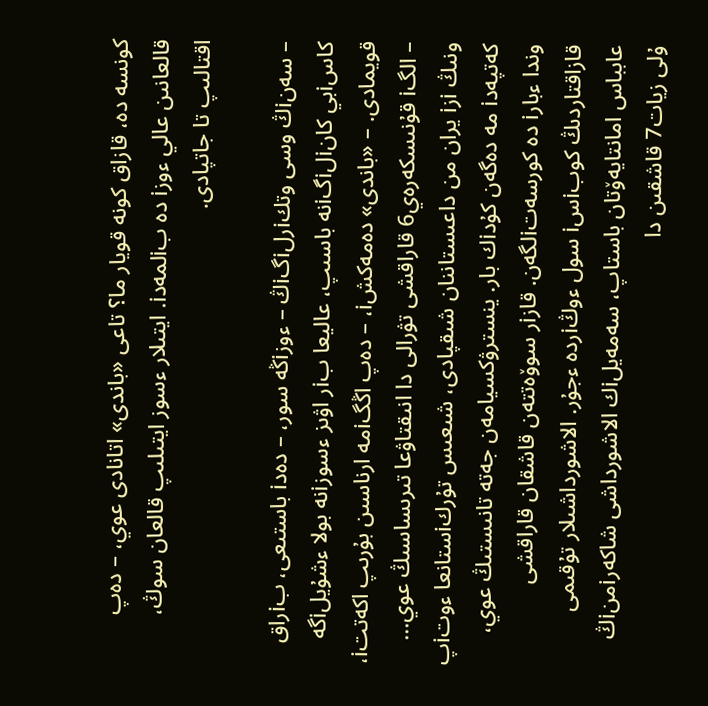كونسە دە، قازاق كونە قويار ما؟ تاعى «باندى» اتانادى عوي، – دەپ قالعانىن عالي ءوزi دە بiلمەدi. ايتىلار ءسوز ايتىلىپ قالعان سوڭ، اقتالىپ تا جاتپادى.

– سەنiڭ وسى وتكiرلiگiڭ – ءوزiڭە سور، – دەدi باستىعى، بiراق كاسiبي كانiلiگiنە باسىپ، عاليعا بiر اۋىز ءسوزiنە بولا ءشۇيلiگە قويمادى. – «باندى» دەمەكشi، – دەپ اڭگiمە ارناسىن بۇرىپ اكەتتi، – الگi قۇنىسكەرەي6 قاراقشى تۋرالى دا انىقتاۋعا تىرىساسىڭ عوي... ونىڭ iزi يران من داعىستاننان شىقپادى، شىعىس تۇركiستانعا ءوتiپ كەتپەدi مە دەگەن كۇدiك بار. ينسترۋكسيامەن جەتە تانىستىڭ عوي، وندا ءبارi دە كورسەتiلگەن. قازiر سوۆەتتەن قاشقان قاراقشى قازاقتاردىڭ كوبiسi سول ءوڭiردە ءجۇر. الاشورداشىلار تۇقىمى عابباس امانتايەۆتان باستاپ، سەمەيلiك الاشورداشى شاكەرiمنiڭ ۇلى زيات7 قاشقىن دا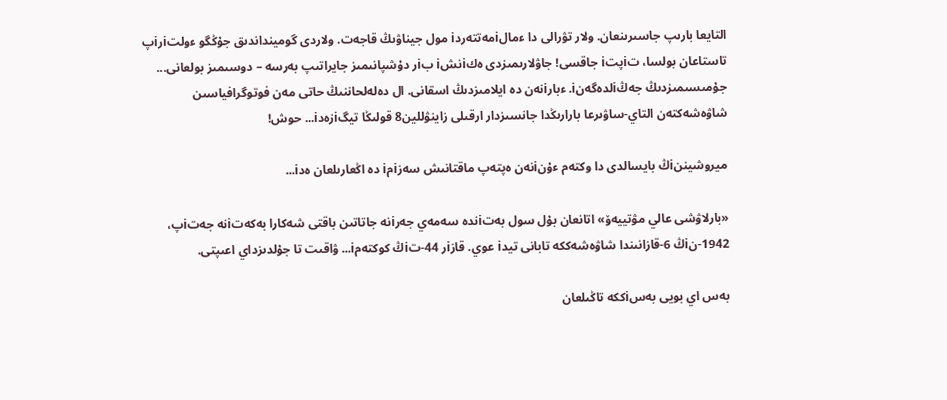التايعا بارىپ جاسىرىنعان. ولار تۋرالى دا ءمالiمەتتەردi مول جيناۋىڭ قاجەت. ولاردى گومينداندىق جۇڭگو ءولتiرiپ تاستاعان بولسا، تiپتi جاقسى! جاۋلارىمىزدى ەكiنشi بiر دۇشپانىمىز جايراتىپ بەرسە – دوسىمىز بولعانى... جۇمىسىمىزدىڭ جەڭiلدەگەنi. ءبارiنەن دە ايلامىزدىڭ اسقانى. ال دەلەلحاننىڭ حاتى مەن فوتوگرافياسىن شاۋەشەكتەن التاي-ساۋىرعا بارارىڭدا جانسىزدار ارقىلى زاينۋللين8 قولىڭا تيگiزەدi... حوش!

ميروشيننiڭ بايسالدى دا وكتەم ءۇنiنەن ەپتەپ ماقتانىش سەزiمi دە اڭعارىلعان ەدi...

«بارلاۋشى عالي مۋتييەۆ» اتانعان بۇل سول بەتiندە سەمەي جەرiنە جاتاتىن باقتى شەكارا بەكەتiنە جەتiپ، 1942-نiڭ 6-قازانىندا شاۋەشەككە تابانى تيدi عوي. قازiر 44-تiڭ كوكتەمi... ۋاقىت تا جۇلدىزداي اعىپتى.

بەس اي بويى بەسiككە تاڭىلعان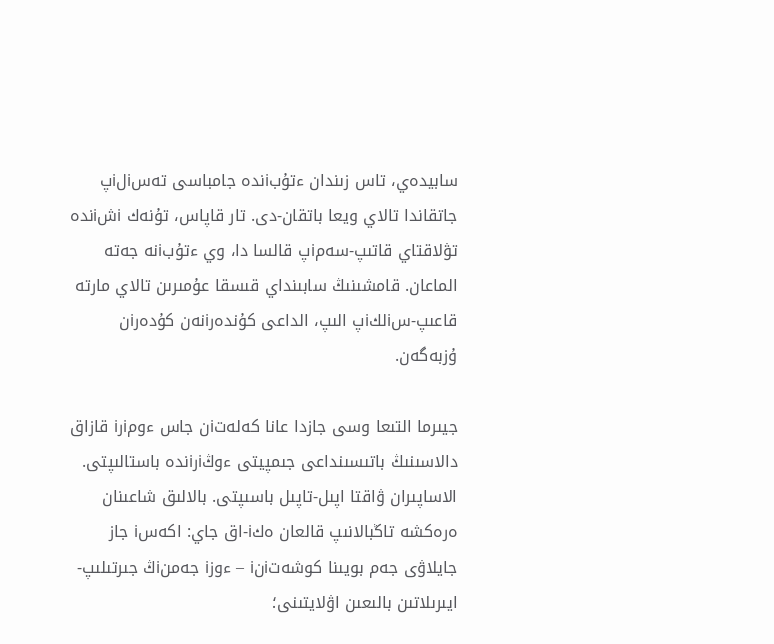سابيدەي، تاس زىندان ءتۇبiندە جامباسى تەسiلiپ جاتقاندا تالاي ويعا باتقان-دى. تار قاپاس، تۇنەك iشiندە تۋلاقتاي قاتىپ-سەمiپ قالسا دا، وي ءتۇبiنە جەتە الماعان. قامشىنىڭ سابىنداي قىسقا عۇمىرىن تالاي مارتە قاعىپ-سiلكiپ الىپ، الداعى كۇندەرiنەن كۇدەرiن ۇزبەگەن.

جيىرما التىعا وسى جازدا عانا كەلەتiن جاس ءومiرi قازاق دالاسىنىڭ باتىسىنداعى جىمپيتى ءوڭiرiندە باستالىپتى. الاساپىران ۋاقتا اپىل-تاپىل باسىپتى. بالالىق شاعىنان ەرەكشە تاڭبالانىپ قالعان ەكi-اق جاي: اكەسi جاز جايلاۋى جەم بويىنا كوشەتiنi – ءوزi جەمنiڭ جىرتىلىپ-ايىرىلاتىن بالىعىن اۋلايتىنى؛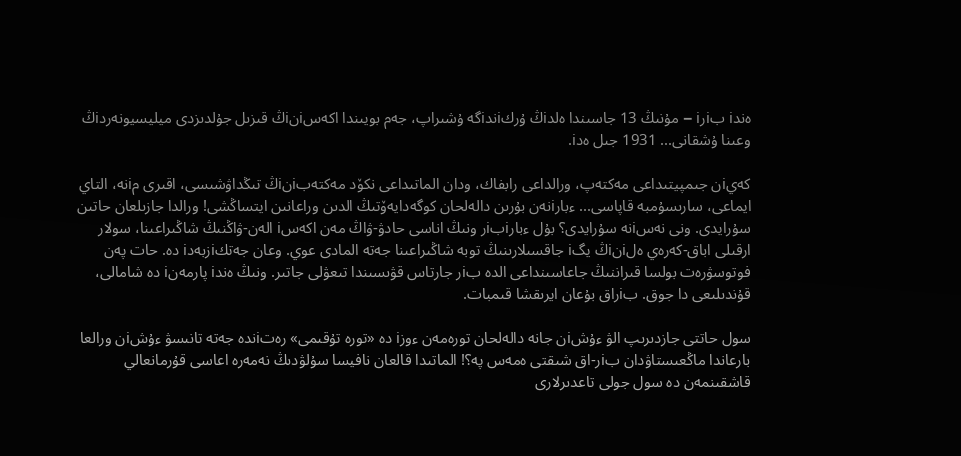ەندi بiرi – مۇنىڭ 13 جاسىندا ەلدiڭ ۇركiندiگە ۇشىراپ، جەم بويىندا اكەسiنiڭ قىزىل جۇلدىزدى ميليسيونەردiڭ وعىنا ۇشقانى... 1931 جىل ەدi.

كەيiن جىمپيتىداعى مەكتەپ، ورالداعى رابفاك، ودان الماتىداعى نكۆد مەكتەبiنiڭ تىڭداۋشىسى، اقىرى مiنە، التاي ايماعى، سارىسۇمبە قاپاسى... ءبارiنەن بۇرىن دالەلحان كوگەدايەۆتىڭ الدىن وراعانىن ايتساڭشى! ورالدا جازىلعان حاتىن سۇرايدى. ونى نەسiنە سۇرايدى؟ بۇل ءبارiبiر ونىڭ اناسى حادۋ-ۋاڭ مەن اكەسi الەن-ۋاڭنىڭ شاڭىراعىنا، سولار ارقىلى اباق-كەرەي ەلiنiڭ يگi جاقسىلارىنىڭ توبە شاڭىراعىنا جەتە المادى عوي. وعان جەتكiزبەدi دە. حات پەن فوتوسۋرەت بولسا قىراننىڭ جاعاسىنداعى الدە بiر جارتاس قۋىسىندا تىعۋلى جاتىر. ونىڭ ەندi پارمەنi دە شامالى، قۇندىلىعى دا جوق. بiراق بۇعان ايرىقشا قىمبات.

سول حاتتى جازدىرىپ الۋ ءۇشiن جانە دالەلحان تورەمەن ءوزi دە «تورە تۇقىمى» رەتiندە جەتە تانىسۋ ءۇشiن ورالعا بارعاندا ماڭعىستاۋدان بiر-اق شىقتى ەمەس پە؟! الماتىدا قالعان نافيسا سۇلۋدىڭ نەمەرە اعاسى قۇرمانعالي قاشقىنمەن دە سول جولى تاعدىرلارى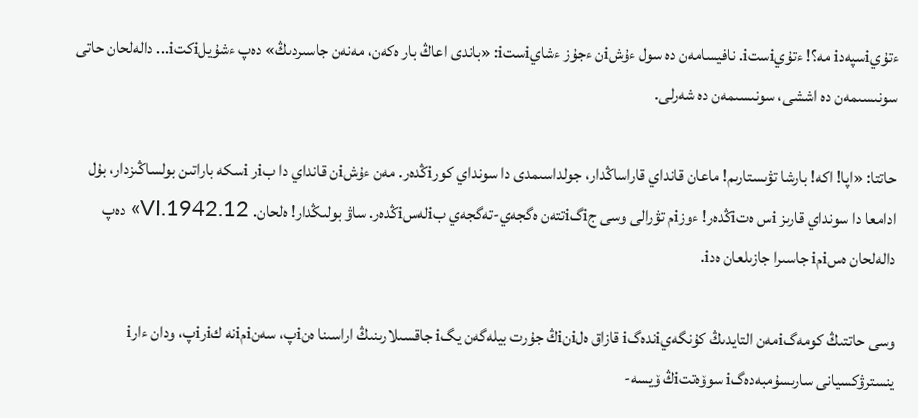ءتۇيiسپەدi مە؟! ءتۇيiستi. نافيسامەن دە سول ءۇشiن ءجۇز ءشايiستi: «باندى اعاڭ بار ەكەن، مەنەن جاسىردىڭ» دەپ ءشۇيلiكتi... دالەلحان حاتى سونىسىمەن دە اششى، سونىسىمەن دە شەرلى.

حاتتا: «اپا! اكە! بارشا تۋىستارىم! ماعان قانداي قاراساڭدار، جولداسىمدى دا سونداي كورiڭدەر. مەن ءۇشiن قانداي دا بiر iسكە باراتىن بولساڭىزدار، بۇل ادامعا دا سونداي قارىز iس ەتiڭدەر! ءوزiم تۋرالى وسى جiگiتتەن ەگجەي-تەگجەي بiلەسiڭدەر. ساۋ بولىڭدار! ەلحان. 12.VI.1942» دەپ دالەلحان ەسiمi جاسىرا جازىلعان ەدi.

وسى حاتتىڭ كومەگiمەن التايدىڭ كۇنگەيiندەگi قازاق ەلiنiڭ جۇرت بيلەگەن يگi جاقسىلارىنىڭ اراسىنا ەنiپ، سەنiمiنە كiرiپ، ودان ءارi ينسترۋكسيانى سارىسۇمبەدەگi سوۆەتتiڭ ۆيسە-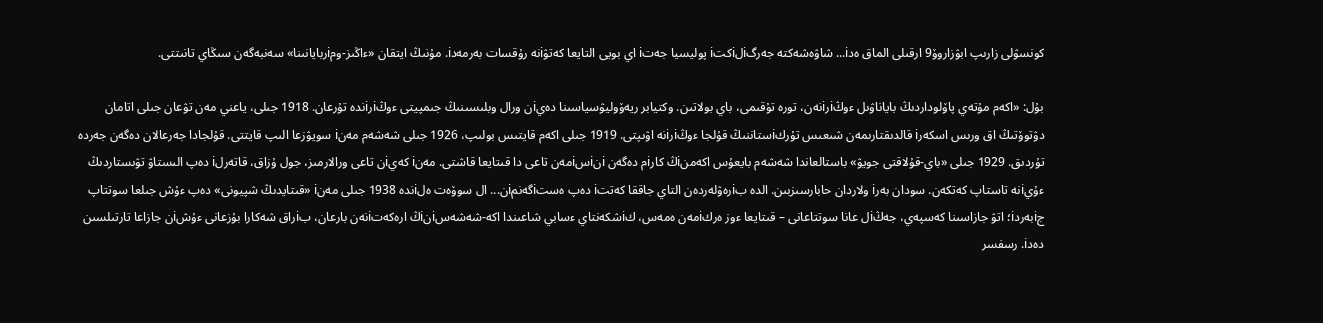كونسۋلى زارىپ ابۋزاروۆ9 ارقىلى الماق ەدi... شاۋەشەكتە جەرگiلiكتi پوليسيا جەتi اي بويى التايعا كەتۋiنە رۇقسات بەرمەدi. مۇنىڭ ايتقان «ءاڭىز-ومiربايانىنا» سەنبەگەن سىڭاي تانىتتى.

بۇل: «اكەم مۇتەي پاۆلوداردىڭ باياناۋىل ءوڭiرiنەن، تورە تۇقىمى، باي بولاتىن. وكتيابر ريەۆوليۋسياسىنا دەيiن ورال وبلىسىنىڭ جىمپيتى ءوڭiرiندە تۇرعان. 1918 جىلى، ياعني مەن تۋعان جىلى اتامان دۋتوۆتىڭ اق ورىس اسكەرi قالدىقتارىمەن شىعىس تۇركiستاننىڭ قۇلجا ءوڭiرiنە اۋىپتى. 1919 جىلى اكەم قايتىس بولىپ، 1926 جىلى شەشەم مەنi سويۋزعا الىپ قايتتى. قۇلجادا جەرعالان دەگەن جەردە تۇردىق. 1929 جىلى «باي-قۇلاقتى جويۋ» باستالعاندا شەشەم بايعۇس اكەمنiڭ كارiم دەگەن iنiسiمەن تاعى دا قىتايعا قاشتى. مەنi كەيiن تاعى ورالارمىز، جول ۇزاق، قاتەرلi دەپ الىستاۋ تۋىستاردىڭ ءۇيiنە تاستاپ كەتكەن. سودان بەرi ولاردان حابارسىزبىن. الدە بiرەۋلەردەن التاي جاققا كەتتi دەپ ەستiگەنمiن... ال سوۆەت ەلiندە 1938 جىلى مەنi «قىتايدىڭ شپيونى» دەپ ءۇش جىلعا سوتتاپ جiبەردi؛ اتۋ جازاسىنا كەسپەي، جەڭiل عانا سوتتاعانى – قىتايعا ءوز ەركiمەن ەمەس، كiشكەنتاي ءسابي شاعىندا اكە-شەشەسiنiڭ ارەكەتiنەن بارعان، بiراق شەكارا بۇزعانى ءۇشiن جازاعا تارتىلسىن دەدi. رسفسر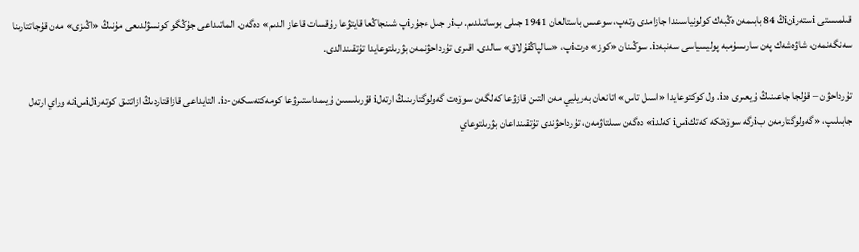قىلمىستى iستەرiنiڭ 84 بابىمەن ەڭبەك كولونياسىندا جازامدى وتەپ، سوعىس باستالعان 1941 جىلى بوساتىلدىم. بiر جىل ءجۇرiپ شىنجاڭعا قايتۋعا رۇقسات قاعاز الدىم» دەگەن. الماتىداعى جۇڭگو كونسۋلدىعى مۇنىڭ «اڭىزى» مەن قۇجاتتارىنا سەنگەنمەن، شاۋەشەك پەن سارىسۇمبە پوليسياسى سەنبەدi. سوڭىنان «كوز» ەرتiپ، «سالپاڭقۇلاق» سالدى. اقىرى تۇرداحۋنمەن بۋرىلتوعايدا تۇتقىندالدى.

تۇرداحۋن – قۇلجا جاعىنىڭ ۇيعىرى ەدi. ول كوكتوعايدا «اسىل تاس» اتانعان بەريليي مەن التىن قازۋعا كەلگەن سوۆەت گەولوگتارىنىڭ ارتەلi قۇرىلىسىن ۇيىمداستىرۋعا كومەكتەسكەن-دi. التايداعى قازاقتاردىڭ ازاتتىق كوتەرiلiسiنە وراي ارتەل جابىلىپ، «گەولوگتارمەن بiرگە سوۆەتكە كەتكiسi كەلدi» دەگەن سىلتاۋمەن، تۇرداحۋندى تۇتقىنداعان بۋرىلتوعاي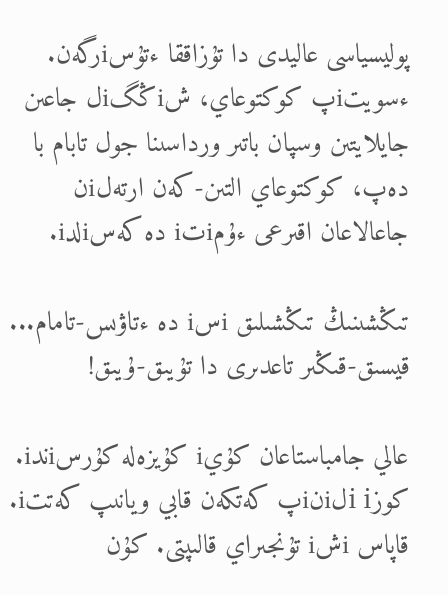پوليسياسى عاليدى دا تۇزاققا ءتۇسiرگەن. ءسويتiپ كوكتوعاي، شiڭگiل جاعىن جايلايتىن وسپان باتىر ورداسىنا جول تابام با دەپ، كوكتوعاي التىن-كەن ارتەلiن جاعالاعان اقىرعى ءۇمiتi دە كەسiلدi.

تىڭشىنىڭ تىڭشىلىق iسi دە ءتاۋىس-تامام... قيسىق-قىڭىر تاعدىرى دا تۇيىق-ۇيىق!

عالي جامباستاعان كۇيi كۇيزەلە كۇرسiندi. كوزi iلiنiپ كەتكەن قابي ويانىپ كەتتi. قاپاس iشi تۇنجىراي قالىپتى. كۇن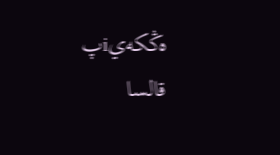ەڭكەيiپ قالسا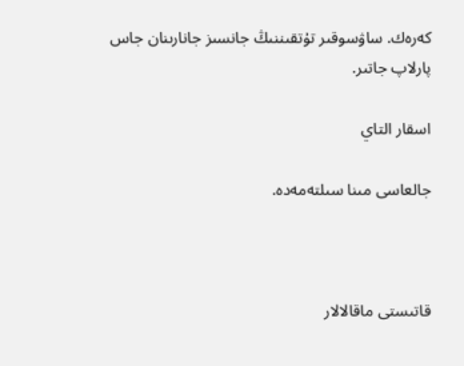كەرەك. ساۋسوقىر تۇتقىننىڭ جانسىز جانارىنان جاس پارلاپ جاتىر.

اسقار التاي

جالعاسى مىنا سىلتەمەدە.



قاتىستى ماقالالار